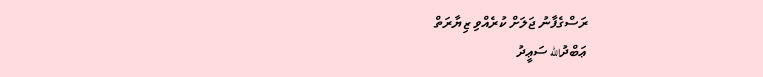ރަސްގެފާނު ޖަލަށް ކުރެއްވި ޒިޔާރަތް
ޢަބްދުالله ސަޢީދު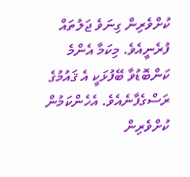ކުށްވެރިން ގިނަވެ ޖަލުތައް ފުރެނީއެވެ. މިކަމާ އެންމެ ކަންބޮޑުވާ ބޭފުޅަކީ އެ ޤައުމުގެ ރަސްގެފާނެއެވެ. އެހެންކަމުން ކުށްވެރިން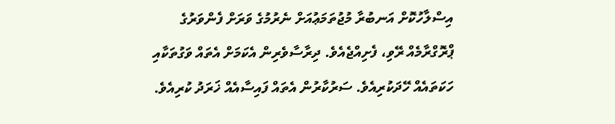އިސްލާހުކޮށް އަނބުރާ މުޖުތަމަޢުއަށް ނެރުމުގެ ވަރަށް ފެންވަރުގެ ޕްރޮގްރާމެއް ރޭވި، ފެށިއްޖެއެވެ. ދިރާސާވެރިން އެކަމަށް އެތައް ވަގުތަކާއި ހަކަތައެއް ހޭދަކުރިއެވެ. ސަރުކާރުން އެތައް ފައިސާއެއް ޚަރަދު ކުރިއެވެ.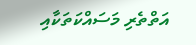އަތްތެރި މަސައްކަތަކާއި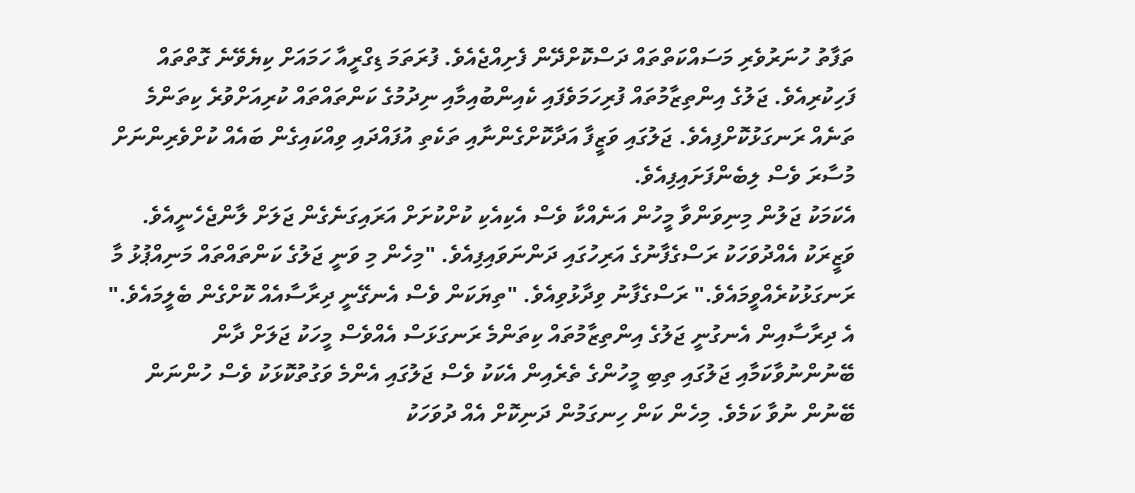ތަފާތު ހުނަރުވެރި މަސައްކަތްތައް ދަސްކޮށްދޭން ފެށިއްޖެއެވެ. ފުރަތަމަ ޑިގްރީއާ ހަމައަށް ކިޔެވޭނެ ގޮތްތައް ފަހިކުރިއެވެ. ޖަލުގެ އިންތިޒާމުތައް ފުރިހަމަވެފައި ކެއިންބުއިމާއި ނިދުމުގެ ކަންތައްތައް ކުރިއަށްވުރެ ކިތަންމެ ތަނެއް ރަނގަޅުކޮށްފިއެވެ. ޖަލުގައި ވަޒީފާ އަދާކޮށްގެންނާއި ތަކެތި އުފައްދައި ވިއްކައިގެން ބައެއް ކުށްވެރިންނަށް މުސާރަ ވެސް ލިބެންފަށައިފިއެވެ.
އެކަމަކު ޖަލުން މިނިވަންވާ މީހުން އަނެއްކާ ވެސް އެކިއެކި ކުށްކުށަށް އަރައިގަނެގެން ޖަލަށް ލާންޖެހެނީއެވެ. ވަޒީރަކު އެއްދުވަހަކު ރަސްގެފާނުގެ އަރިހުގައި ދަންނަވައިފިއެވެ. "މިހެން މި ވަނީ ޖަލުގެ ކަންތައްތައް މަނިއްޕުޅު މާ ރަނގަޅުކުރެއްވީމައެވެ." ރަސްގެފާނު ވިދާޅުވިއެވެ. "ތިޔަކަން ވެސް އެނގޭނީ ދިރާސާއެއް ކޮށްގެން ބެލީމައެވެ."
އެ ދިރާސާއިން އެނގުނީ ޖަލުގެ އިންތިޒާމުތައް ކިތަންމެ ރަނގަޅަސް އެއްވެސް މީހަކު ޖަލަށް ދާން ބޭނުންނުވާކަމާއި ޖަލުގައި ތިބި މީހުންގެ ތެރެއިން އެކަކު ވެސް ޖަލުގައި އެންމެ ވަގުތުކޮޅަކު ވެސް ހުންނަން ބޭނުން ނުވާ ކަމެވެ. މިހެން ކަން ހިނގަމުން ދަނިކޮށް އެއް ދުވަހަކު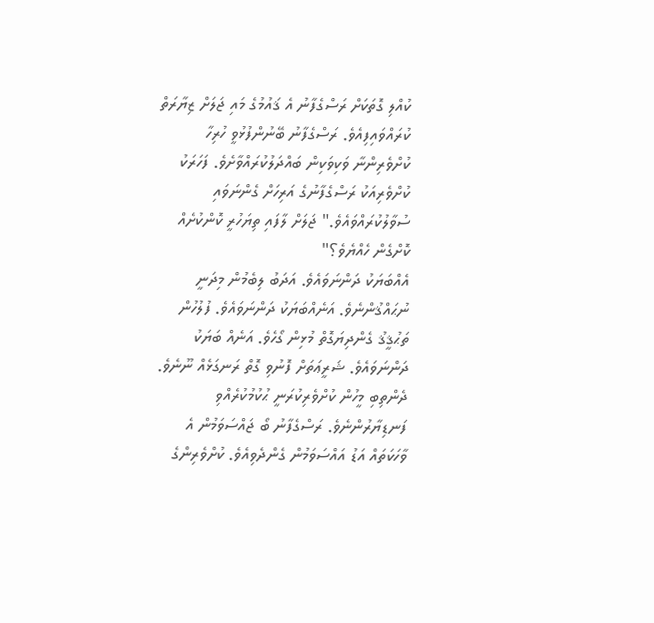ކުއްލި ގޮތަކަށް ރަސްގެފާނު އެ ޤައުމުގެ މައި ޖަލަށް ޒިޔާރަތް ކުރައްވައިފިއެވެ. ރަސްގެފާނު ބޭނުންފުޅުވީ ހުރިހާ ކުށްވެރިންނާ ވަކިވަކިން ބައްދަލުކުރައްވާށެވެ. ފަހަރަކު ކުށްވެރިއަކު ރަސްގެފާނުގެ އަރިހަށް ގެންނަވައި ސުވާލުކުރައްވައެވެ." ޖަލަށް ލާފައި ތިޔަހުރީ ކޮންކުށެއް ކޮށްގެން ހެއްޔެވެ؟"
އެއްބަޔަކު ދަންނަވައެވެ. އަދަބު ލިބެމުން މިދަނީ ނުޙައްޤުންނެވެ. އަނެއްބަޔަކު ދަންނަވައެވެ. ފުލުހުން ތަޙުޤީޤު ގެންދިޔަގޮތް މުޅިން ގޯހެވެ. އަނެއް ބަޔަކު ދަންނަވައެވެ. ޝަރީޢަތަށް ފޮނުވި ގޮތް ރަނގަޅެއް ނޫނެވެ. ދެންތިބި މީހުން ކުށްވެރިކުރަނީ ޙުކުމުކުރެއްވި ފަނޑިޔާރުންނެވެ. ރަސްގެފާނު ބޯ ޖައްސަވަމުން އެ ވާހަކަތައް އަޑު އައްސަވަމުން ގެންދެވިއެވެ. ކުށްވެރިންގެ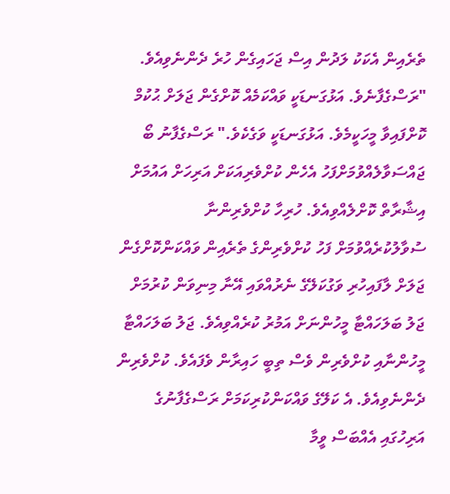ތެރެއިން އެކަކު ލަދުން އިސް ޖަހައިގެން ހުރެ ދެންނެވިއެވެ. "ރަސްގެފާނެވެ. އަޅުގަނޑަކީ ވައްކަމެއް ކޮށްގެން ޖަލަށް ޙުކުމް ކޮށްފައިވާ މީހަކީމެވެ. އަޅުގަނޑަކީ ވަގެކެވެ." ރަސްގެފާނު ބޯ ޖައްސަވާލެއްވުމަށްފަހު އެހެން ކުށްވެރިއަކަށް އަރިހަށް އައުމަށް އިޝާރާތް ކޮށްލެއްވިއެވެ. ހުރިހާ ކުށްވެރިންނާ ސުވާލުކުރެއްވުމަށް ފަހު ކުށްވެރިންގެ ތެރެއިން ވައްކަންކޮށްގެން ޖަލަށް ލާފައިހުރި ވަގުކަލޭގެ ނެރުއްވައި އޭނާ މިނިވަން ކުރުމަށް ޖަލު ބަލަހައްޓާ މީހުންނަށް އަމުރު ކުރެއްވިއެވެ. ޖަލު ބަލަހައްޓާ މީހުންނާއި ކުށްވެރިން ވެސް ތިބީ ހައިރާން ވެފައެވެ. ކުށްވެރިން ދެންނެވިއެވެ. އެ ކަލޭގެ ވައްކަންކުރިކަމަށް ރަސްގެފާނުގެ އަރިހުގައި އެއްބަސް ވީމާ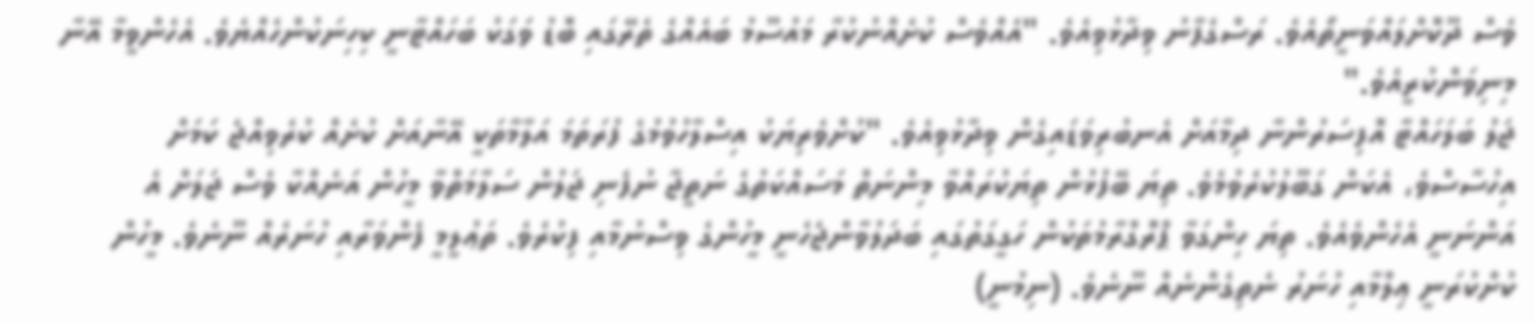ވެސް ދޫކޮށްލައްވަނީތޯއެވެ. ރަސްގެފާނު ވިދާޅުވިއެވެ. "އެއްވެސް ކުށެއްނުކުރާ މައުސޫމު ބައެއްގެ ތެރޭގައި ބޮޑު ވަގަކު ބަހައްޓާނީ ކިހިނަކުންހެއްޔެވެ. އެހެންވީމާ އޭނާ މިނިވަންކުރީއެވެ."
ޖަލު ބަލަހައްޓާ އޮފިސަރުންނާ ދިމާއަށް އެނބުރިވަޑައިގެން ވިދާޅުވިއެވެ. "ކުށްވެރިޔަކު އިސްލާހުވުމުގެ ފުރަތަމަ އަލާމާތަކީ އޭނާއަށް ކުށެއް ކުރެވިއްޖެ ކަމަށް އިހުސާސްވެ، އެކަން ގަބޫލުކުރެވުމެވެ. ތިޔަ ބޭފުޅުން ތިޔަކުރައްވާ މިންނަތް މަސައްކަތުގެ ނަތީޖާ ނުފެނި ޖަލުން ސަލާމަތްވާ މީހުން އަނެއްކާ ވެސް ޖަލަށް އެ އަންނަނީ އެހެންވެއެވެ. ތިޔަ ހިންގަވާ ޕްރޮގްރާމުތަކުން ހަގީގަތުގައި ބަދަލުވާންޖެހެނީ މީހުންގެ ވިސްނުމާއި ފިކުރެވެ. ތަޢުލީމީ ފެންވަރާއި ހުނަރެއް ނޫނެވެ. މީހުން ކުށްކުރަނީ ޢިލްމާއި ހުނަރު ނެތިގެންނެއް ނޫނެވެ. (ނިމުނީ)